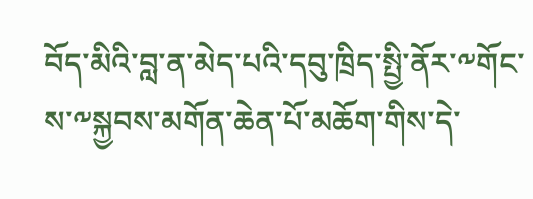བོད་མིའི་བླ་ན་མེད་པའི་དབུ་ཁྲིད་སྤྱི་ནོར་༸གོང་ས་༸སྐྱབས་མགོན་ཆེན་པོ་མཆོག་གིས་དེ་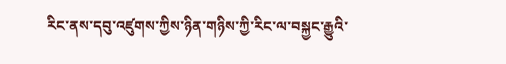རིང་ནས་དབུ་འཛུགས་ཀྱིས་ཉིན་གཉིས་ཀྱི་རིང་ལ་བསྐྱང་རྒྱུའི་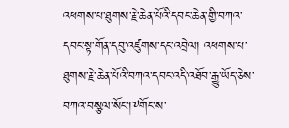འཕགས་པ་ཐུགས་རྗེ་ཆེན་པོའི་དབང་ཆེན་གྱི་བཀའ་དབང་སྟ་གོན་དབུ་འཛུགས་དང་འབྲེལ། འཕགས་པ་ཐུགས་རྗེ་ཆེན་པོའི་བཀའ་དབང་འདི་འཐོབ་རྒྱུ་ཡོད་ཅེས་བཀའ་བསྩལ་སོང་།༸གོང་ས་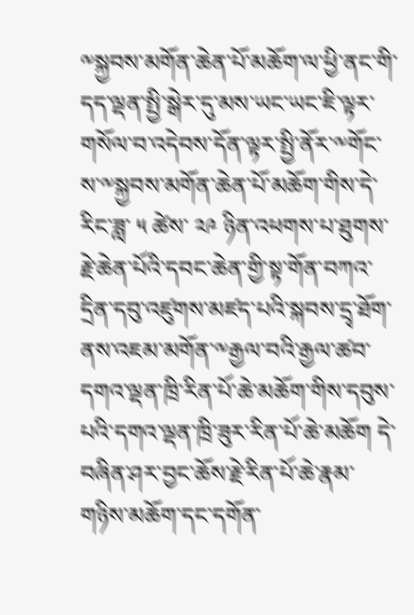༸སྐྱབས་མགོན་ཆེན་པོ་མཆོག་ལ་ཕྱི་ནང་གི་དད་ལྡན་སྤྱི་སྒེར་དུ་མས་ཡང་ཡང་ཇི་ལྟར་གསོལ་བ་འདེབས་དོན་ལྟར་སྤྱི་ནོར་༸གོང་ས་༸སྐྱབས་མགོན་ཆེན་པོ་མཆོག་གིས་དེ་རིང་ཟླ་ ༥ ཚེས་ ༢༩ ཉིན་འཕགས་པ་ཐུགས་རྗེ་ཆེན་པོའི་དབང་ཆེན་གྱི་སྟ་གོན་བཀའ་དྲིན་དབུ་འཛུགས་མཛད་པའི་སྐབས་དྲྭ་ཐོག་ནས་འཇམ་མགོན་༸རྒྱལ་བའི་རྒྱལ་ཚབ་དགའ་ལྡན་ཁྲི་རིན་པོ་ཆེ་མཆོག་གིས་དབུས་པའི་དགའ་ལྡན་ཁྲི་ཟུར་རིན་པོ་ཆེ་མཆོག དེ་བཞིན་ཤར་བྱང་ཆོས་རྗེ་རིན་པོ་ཆེ་རྣམ་གཉིས་མཆོག་དང་དགོན་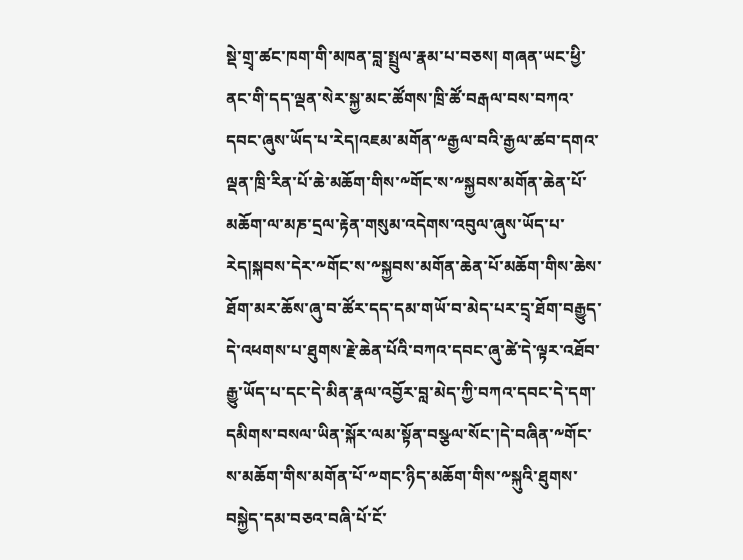སྡེ་གྲྭ་ཚང་ཁག་གི་མཁན་བླ་སྤྲུལ་རྣམ་པ་བཅས། གཞན་ཡང་ཕྱི་ནང་གི་དད་ལྡན་སེར་སྐྱ་མང་ཚོགས་ཁྲི་ཚོ་བརྒལ་བས་བཀའ་དབང་ཞུས་ཡོད་པ་རེད།འཇམ་མགོན་༸རྒྱལ་བའི་རྒྱལ་ཚབ་དགའ་ལྡན་ཁྲི་རིན་པོ་ཆེ་མཆོག་གིས་༸གོང་ས་༸སྐྱབས་མགོན་ཆེན་པོ་མཆོག་ལ་མཎ་དྲལ་རྟེན་གསུམ་འདེགས་འབུལ་ཞུས་ཡོད་པ་རེད།སྐབས་དེར་༸གོང་ས་༸སྐྱབས་མགོན་ཆེན་པོ་མཆོག་གིས་ཆེས་ཐོག་མར་ཆོས་ཞུ་བ་ཚོར་དད་དམ་གཡོ་བ་མེད་པར་དྲྭ་ཐོག་བརྒྱུད་དེ་འཕགས་པ་ཐུགས་རྗེ་ཆེན་པོའི་བཀའ་དབང་ཞུ་ཚེ་དེ་ལྟར་འཐོབ་རྒྱུ་ཡོད་པ་དང་དེ་མིན་རྣལ་འབྱོར་བླ་མེད་ཀྱི་བཀའ་དབང་དེ་དག་དམིགས་བསལ་ཡིན་སྐོར་ལམ་སྟོན་བསྩལ་སོང་།དེ་བཞིན་༸གོང་ས་མཆོག་གིས་མགོན་པོ་༸གང་ཉིད་མཆོག་གིས་༸སྐུའི་ཐུགས་བསྐྱེད་དམ་བཅའ་བཞི་པོ་ངོ་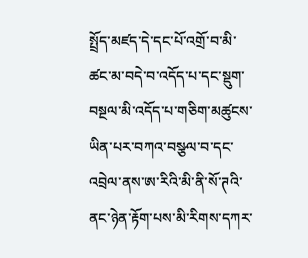སྤྲོད་མཛད་དེ་དང་པོ་འགྲོ་བ་མི་ཚང་མ་བདེ་བ་འདོད་པ་དང་སྡུག་བསྔལ་མི་འདོད་པ་གཅིག་མཚུངས་ཡིན་པར་བཀའ་བསྩལ་བ་དང་འབྲེལ་ནས་ཨ་རིའི་མི་ནི་སོ་ཊའི་ནང་ཉེན་རྟོག་པས་མི་རིགས་དཀར་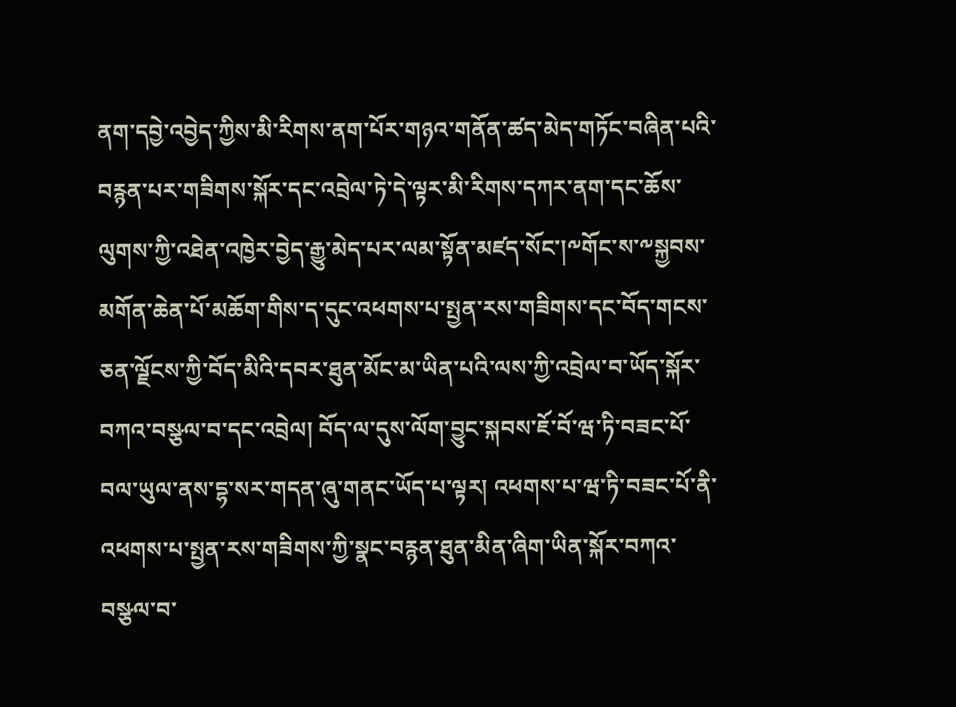ནག་དབྱེ་འབྱེད་ཀྱིས་མི་རིགས་ནག་པོར་གཉའ་གནོན་ཚད་མེད་གཏོང་བཞིན་པའི་བརྙན་པར་གཟིགས་སྐོར་དང་འབྲེལ་ཏེ་དེ་ལྟར་མི་རིགས་དཀར་ནག་དང་ཆོས་ལུགས་ཀྱི་འཐེན་འཁྱེར་བྱེད་རྒྱུ་མེད་པར་ལམ་སྟོན་མཛད་སོང་།༸གོང་ས་༸སྐྱབས་མགོན་ཆེན་པོ་མཆོག་གིས་ད་དུང་འཕགས་པ་སྤྱན་རས་གཟིགས་དང་བོད་གངས་ཅན་ལྗོངས་ཀྱི་བོད་མིའི་དབར་ཐུན་མོང་མ་ཡིན་པའི་ལས་ཀྱི་འབྲེལ་བ་ཡོད་སྐོར་བཀའ་བསྩལ་བ་དང་འབྲེལ། བོད་ལ་དུས་ལོག་བྱུང་སྐབས་ཇོ་བོ་ཝ་ཏི་བཟང་པོ་བལ་ཡུལ་ནས་དྷ་སར་གདན་ཞུ་གནང་ཡོད་པ་ལྟར། འཕགས་པ་ཝ་ཏི་བཟང་པོ་ནི་འཕགས་པ་སྤྱན་རས་གཟིགས་ཀྱི་སྣང་བརྙན་ཐུན་མིན་ཞིག་ཡིན་སྐོར་བཀའ་བསྩལ་བ་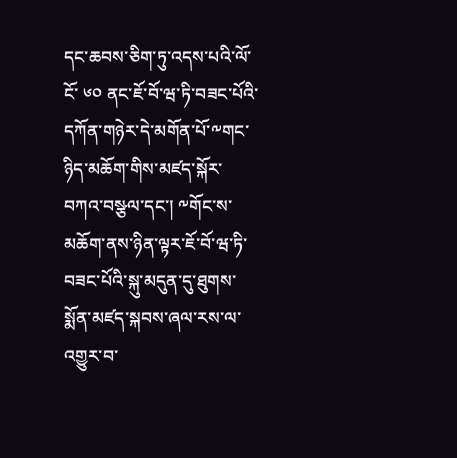དང་ཆབས་ཅིག་ཏུ་འདས་པའི་ལོ་ངོ་ ༦༠ ནང་ཇོ་བོ་ཝ་ཏི་བཟང་པོའི་དཀོན་གཉེར་དེ་མགོན་པོ་༸གང་ཉིད་མཆོག་གིས་མཛད་སྐོར་བཀའ་བསྩལ་དང་། ༸གོང་ས་མཆོག་ནས་ཉིན་ལྟར་ཇོ་བོ་ཝ་ཏི་བཟང་པོའི་སྐུ་མདུན་དུ་ཐུགས་སྨོན་མཛད་སྐབས་ཞལ་རས་ལ་འགྱུར་བ་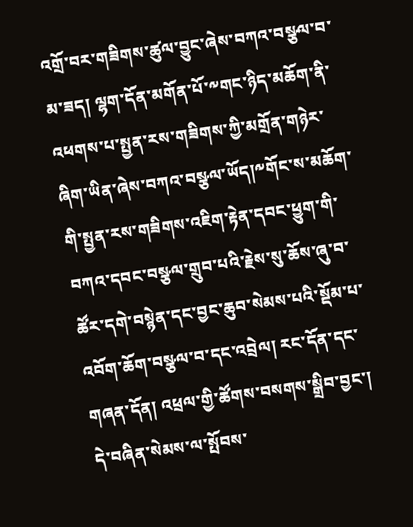འགྲོ་བར་གཟིགས་ཚུལ་བྱུང་ཞེས་བཀའ་བསྩལ་བ་མ་ཟད། ལྷག་དོན་མགོན་པོ་༸གང་ཉིད་མཆོག་ནི་འཕགས་པ་སྤྱན་རས་གཟིགས་ཀྱི་མགྲོན་གཉེར་ཞིག་ཡིན་ཞེས་བཀའ་བསྩལ་ཡོད།༸གོང་ས་མཆོག་གི་སྤྱན་རས་གཟིགས་འཇིག་རྟེན་དབང་ཕྱུག་གི་བཀའ་དབང་བསྩལ་གྲུབ་པའི་རྗེས་སུ་ཆོས་ཞུ་བ་ཚོར་དགེ་བསྙེན་དང་བྱང་ཆུབ་སེམས་པའི་སྡོམ་པ་འབོག་ཆོག་བསྩལ་བ་དང་འབྲེལ། རང་དོན་དང་གཞན་དོན། འཕྲལ་གྱི་ཚོགས་བསགས་སྒྲིབ་བྱང་། དེ་བཞིན་སེམས་ལ་སྤོབས་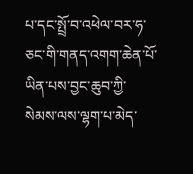པ་དང་སྤྲོ་བ་འཕེལ་བར་ཧ་ཅང་གི་གནད་འགག་ཆེན་པོ་ཡིན་པས་བྱང་ཆུབ་ཀྱི་སེམས་ལས་ལྷག་པ་མེད་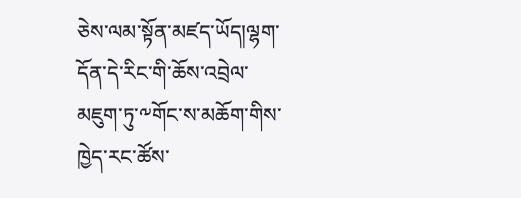ཅེས་ལམ་སྟོན་མཛད་ཡོད།ལྷག་དོན་དེ་རིང་གི་ཆོས་འབྲེལ་མཇུག་ཏུ་༸གོང་ས་མཆོག་གིས་ཁྱེད་རང་ཚོས་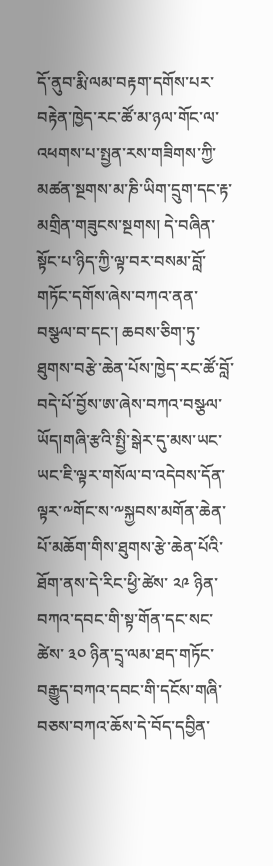དོ་ནུབ་རྨི་ལམ་བརྟག་དགོས་པར་བརྟེན་ཁྱེད་རང་ཚོ་མ་ཉལ་གོང་ལ་འཕགས་པ་སྤྱན་རས་གཟིགས་ཀྱི་མཚན་སྔགས་མ་ཎི་ཡིག་དྲུག་དང་རྟ་མགྲིན་གཟུངས་སྔགས། དེ་བཞིན་སྟོང་པ་ཉིད་ཀྱི་ལྟ་བར་བསམ་བློ་གཏོང་དགོས་ཞེས་བཀའ་ནན་བསྩལ་བ་དང་། ཆབས་ཅིག་ཏུ་ཐུགས་བརྩེ་ཆེན་པོས་ཁྱེད་རང་ཚོ་བློ་བདེ་པོ་བྱོས་ཨ་ཞེས་བཀའ་བསྩལ་ཡོད།གཞི་རྩའི་སྤྱི་སྒེར་དུ་མས་ཡང་ཡང་ཇི་ལྟར་གསོལ་བ་འདེབས་དོན་ལྟར་༸གོང་ས་༸སྐྱབས་མགོན་ཆེན་པོ་མཆོག་གིས་ཐུགས་རྩེ་ཆེན་པོའི་ཐོག་ནས་དེ་རིང་ཕྱི་ཚེས་ ༢༩ ཉིན་བཀའ་དབང་གི་སྟ་གོན་དང་སང་ཚེས་ ༣༠ ཉིན་དྲྭ་ལམ་ཐད་གཏོང་བརྒྱུད་བཀའ་དབང་གི་དངོས་གཞི་བཅས་བཀའ་ཆོས་དེ་བོད་དབྱིན་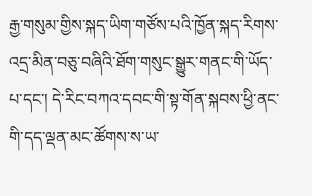རྒྱ་གསུམ་གྱིས་སྐད་ཡིག་གཙོས་པའི་ཁྱོན་སྐད་རིགས་འདྲ་མིན་བཅུ་བཞིའི་ཐོག་གསུང་སྒྱུར་གནང་གི་ཡོད་པ་དང་། དེ་རིང་བཀའ་དབང་གི་སྟ་གོན་སྐབས་ཕྱི་ནང་གི་དད་ལྡན་མང་ཚོགས་ས་ཡ་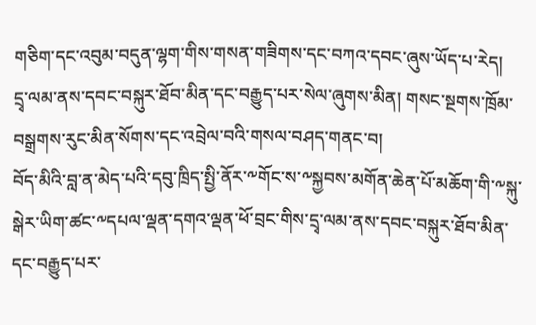གཅིག་དང་འབུམ་བདུན་ལྷག་གིས་གསན་གཟིགས་དང་བཀའ་དབང་ཞུས་ཡོད་པ་རེད།
དྲྭ་ལམ་ནས་དབང་བསྐུར་ཐོབ་མིན་དང་བརྒྱུད་པར་སེལ་ཞུགས་མིན། གསང་སྔགས་ཁྲོམ་བསྒྲགས་རུང་མིན་སོགས་དང་འབྲེལ་བའི་གསལ་བཤད་གནང་བ།
བོད་མིའི་བླ་ན་མེད་པའི་དབུ་ཁྲིད་སྤྱི་ནོར་༸གོང་ས་༸སྐྱབས་མགོན་ཆེན་པོ་མཆོག་གི་༸སྐུ་སྒེར་ཡིག་ཚང་༸དཔལ་ལྡན་དགའ་ལྡན་ཕོ་བྲང་གིས་དྲྭ་ལམ་ནས་དབང་བསྐུར་ཐོབ་མིན་དང་བརྒྱུད་པར་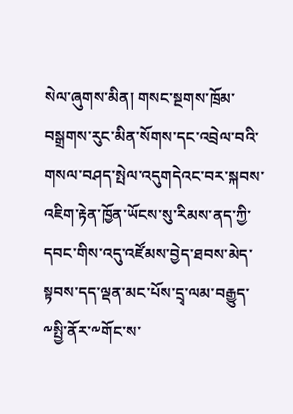སེལ་ཞུགས་མིན། གསང་སྔགས་ཁྲོམ་བསྒྲགས་རུང་མིན་སོགས་དང་འབྲེལ་བའི་གསལ་བཤད་སྤེལ་འདུགདེའང་བར་སྐབས་འཇིག་རྟེན་ཁྱོན་ཡོངས་སུ་རིམས་ནད་ཀྱི་དབང་གིས་འདུ་འཛོམས་བྱེད་ཐབས་མེད་སྟབས་དད་ལྡན་མང་པོས་དྲྭ་ལམ་བརྒྱུད་༸སྤྱི་ནོར་༸གོང་ས་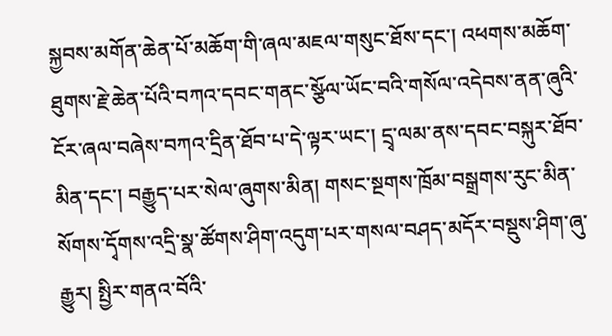སྐྱབས་མགོན་ཆེན་པོ་མཆོག་གི་ཞལ་མཇལ་གསུང་ཐོས་དང་། འཕགས་མཆོག་ཐུགས་རྗེ་ཆེན་པོའི་བཀའ་དབང་གནང་སྩོལ་ཡོང་བའི་གསོལ་འདེབས་ནན་ཞུའི་ངོར་ཞལ་བཞེས་བཀའ་དྲིན་ཐོབ་པ་དེ་ལྟར་ཡང་། དྲྭ་ལམ་ནས་དབང་བསྐུར་ཐོབ་མིན་དང་། བརྒྱུད་པར་སེལ་ཞུགས་མིན། གསང་སྔགས་ཁྲོམ་བསྒྲགས་རུང་མིན་སོགས་དྭོགས་འདྲི་སྣ་ཚོགས་ཤིག་འདུག་པར་གསལ་བཤད་མདོར་བསྡུས་ཤིག་ཞུ་རྒྱུར། སྤྱིར་གནའ་བོའི་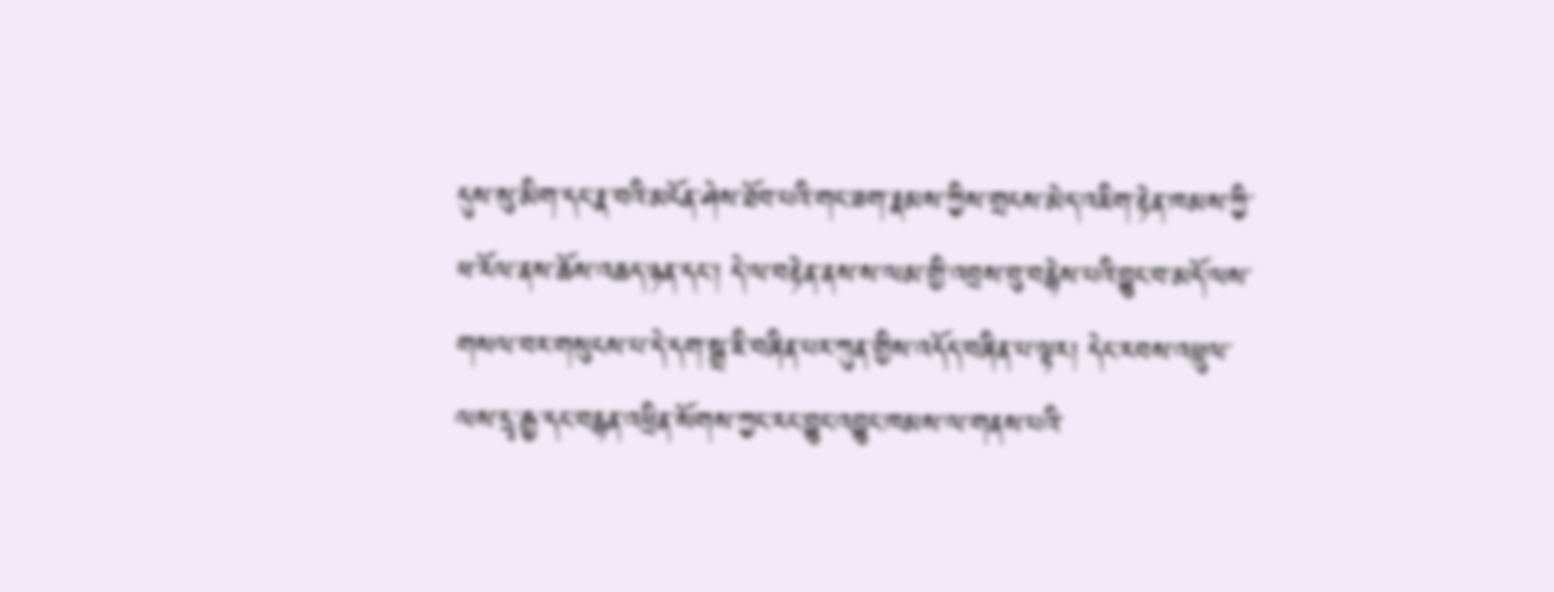དུས་སུ་མིག་དང་རྣ་བའི་མངོན་ཤེས་ཐོབ་པའི་གང་ཟག་རྣམས་ཀྱིས་གྲངས་མེད་འཇིག་རྟེན་ཁམས་ཀྱི་ཕ་རོལ་ནས་ཆོས་འཆད་ཉན་དང་། དེ་ལ་བརྟེན་ནས་ས་ལམ་གྱི་འབྲས་བུ་བརྙེས་པའི་བྱུང་བ་མདོ་ལས་གསལ་བར་གསུངས་པ་དེ་དག་སྒྲ་ཇི་བཞིན་པར་ཀུན་གྱིས་འདོད་བཞིན་པ་ལྟར། དེང་རབས་འཕྲུལ་ལས་དྲྭ་རྒྱ་དང་བརྙན་འཕྲིན་སོགས་ཀྱང་རང་བྱུང་འབྱུང་ཁམས་ལ་གནས་པའི་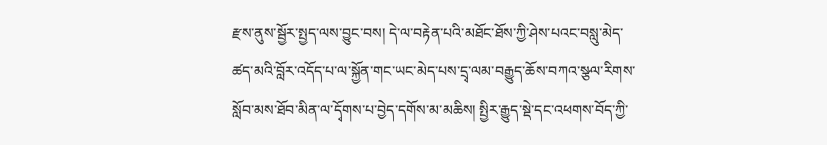རྫས་ནུས་སྦྱོར་སྤྱད་ལས་བྱུང་བས། དེ་ལ་བརྟེན་པའི་མཐོང་ཐོས་ཀྱི་ཤེས་པའང་བསླུ་མེད་ཚད་མའི་བློར་འདོད་པ་ལ་སྐྱོན་གང་ཡང་མེད་པས་དྲྭ་ལམ་བརྒྱུད་ཆོས་བཀའ་སྩལ་རིགས་སློབ་མས་ཐོབ་མིན་ལ་དྭོགས་པ་བྱེད་དགོས་མ་མཆིས། སྤྱིར་རྒྱུད་སྡེ་དང་འཕགས་བོད་ཀྱི་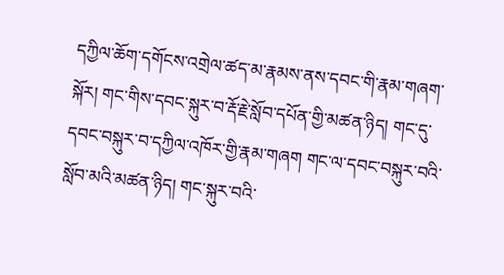དཀྱིལ་ཆོག་དགོངས་འགྲེལ་ཚད་མ་རྣམས་ནས་དབང་གི་རྣམ་གཞག་སྐོར། གང་གིས་དབང་སྐུར་བ་རྡོ་རྗེ་སློབ་དཔོན་གྱི་མཚན་ཉིད། གང་དུ་དབང་བསྐུར་བ་དཀྱིལ་འཁོར་གྱི་རྣམ་གཞག གང་ལ་དབང་བསྐུར་བའི་སློབ་མའི་མཚན་ཉིད། གང་སྐུར་བའི་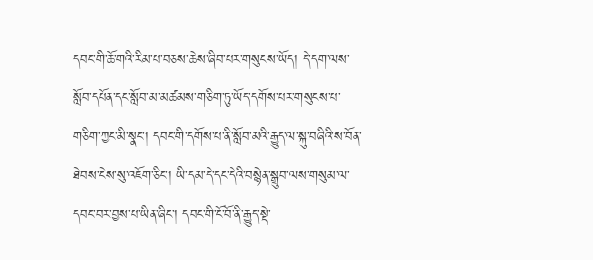དབང་གི་ཆོ་གའི་རིམ་པ་བཅས་ཆེས་ཞིབ་པར་གསུངས་ཡོད། དེ་དག་ལས་སློབ་དཔོན་དང་སློབ་མ་མཚམས་གཅིག་ཏུ་ཡོད་དགོས་པར་གསུངས་པ་གཅིག་ཀྱང་མི་སྣང་། དབང་གི་དགོས་པ་ནི་སློབ་མའི་རྒྱུད་ལ་སྐུ་བཞིའི་ས་བོན་ཐེབས་ངེས་སུ་འཇོག་ཅིང་། ཡི་དམ་དེ་དང་དེའི་བསྙེན་སྒྲུབ་ལས་གསུམ་ལ་དབང་བར་བྱས་པ་ཡིན་ཞིང་། དབང་གི་ངོ་བོ་ནི་རྒྱུད་སྡེ་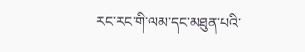རང་རང་གི་ལམ་དང་མཐུན་པའི་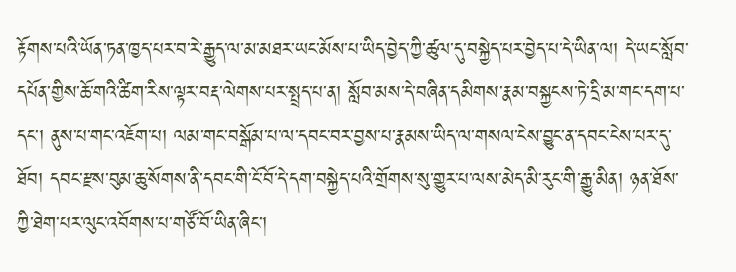རྟོགས་པའི་ཡོན་ཏན་ཁྱད་པར་བ་རེ་རྒྱུད་ལ་མ་མཐར་ཡང་མོས་པ་ཡིད་བྱེད་ཀྱི་ཚུལ་དུ་བསྐྱེད་པར་བྱེད་པ་དེ་ཡིན་ལ། དེ་ཡང་སློབ་དཔོན་གྱིས་ཆོ་གའི་ཚིག་རིས་ལྟར་བརྡ་ལེགས་པར་སྤྲད་པ་ན། སློབ་མས་དེ་བཞིན་དམིགས་རྣམ་བསྐྱངས་ཏེ་དྲི་མ་གང་དག་པ་དང་། ནུས་པ་གང་འཇོག་པ། ལམ་གང་བསྒོམ་པ་ལ་དབང་བར་བྱས་པ་རྣམས་ཡིད་ལ་གསལ་ངེས་བྱུང་ན་དབང་ངེས་པར་དུ་ཐོབ། དབང་རྫས་བུམ་ཆུ་སོགས་ནི་དབང་གི་ངོ་བོ་དེ་དག་བསྐྱེད་པའི་གྲོགས་སུ་གྱུར་པ་ལས་མེད་མི་རུང་གི་རྒྱུ་མིན། ཉན་ཐོས་ཀྱི་ཐེག་པར་ལུང་འབོགས་པ་གཙོ་བོ་ཡིན་ཞིང་།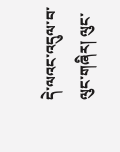དེ་ལའང་འདུལ་བ་ལུང་གཞིར། ལུང་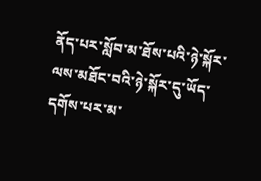ནོད་པར་སློབ་མ་ཐོས་པའི་ཉེ་སྐོར་ལས་མཐོང་བའི་ཉེ་སྐོར་དུ་ཡོད་དགོས་པར་མ་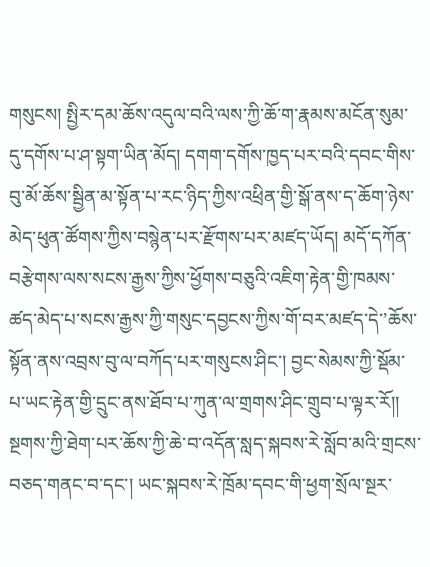གསུངས། སྤྱིར་དམ་ཆོས་འདུལ་བའི་ལས་ཀྱི་ཆོ་ག་རྣམས་མངོན་སུམ་དུ་དགོས་པ་ཤ་སྟག་ཡིན་མོད། དགག་དགོས་ཁྱད་པར་བའི་དབང་གིས་བུ་མོ་ཆོས་སྦྱིན་མ་སྟོན་པ་རང་ཉིད་ཀྱིས་འཕྲིན་གྱི་སྒོ་ནས་ད་ཆོག་ཉེས་མེད་ཕུན་ཚོགས་ཀྱིས་བསྙེན་པར་རྫོགས་པར་མཛད་ཡོད། མདོ་དཀོན་བརྩེགས་ལས་སངས་རྒྱས་ཀྱིས་ཕྱོགས་བཅུའི་འཇིག་རྟེན་གྱི་ཁམས་ཚད་མེད་པ་སངས་རྒྱས་ཀྱི་གསུང་དབྱངས་ཀྱིས་གོ་བར་མཛད་དེ་’ཆོས་སྟོན་ནས་འབྲས་བུ་ལ་བཀོད་པར་གསུངས་ཤིང་། བྱང་སེམས་ཀྱི་སྡོམ་པ་ཡང་རྟེན་གྱི་དྲུང་ནས་ཐོབ་པ་ཀུན་ལ་གྲགས་ཤིང་གྲུབ་པ་ལྟར་རོ།། སྔགས་ཀྱི་ཐེག་པར་ཆོས་ཀྱི་ཆེ་བ་འདོན་སླད་སྐབས་རེ་སློབ་མའི་གྲངས་བཅད་གནང་བ་དང་། ཡང་སྐབས་རེ་ཁྲོམ་དབང་གི་ཕྱག་སྲོལ་སྔར་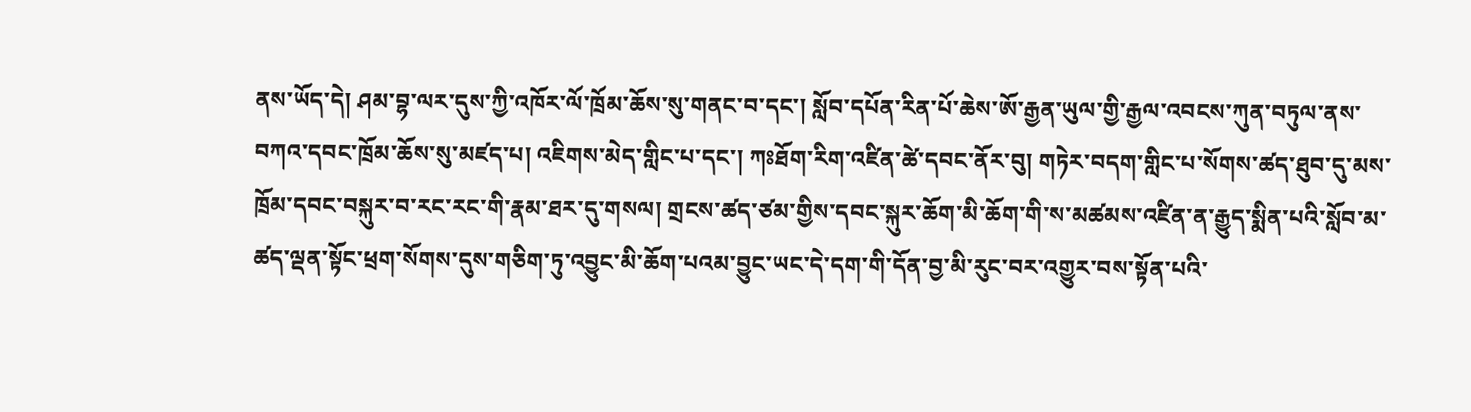ནས་ཡོད་དེ། ཤམ་བྷ་ལར་དུས་ཀྱི་འཁོར་ལོ་ཁྲོམ་ཆོས་སུ་གནང་བ་དང་། སློབ་དཔོན་རིན་པོ་ཆེས་ཨོ་རྒྱན་ཡུལ་གྱི་རྒྱལ་འབངས་ཀུན་བཏུལ་ནས་བཀའ་དབང་ཁྲོམ་ཆོས་སུ་མཛད་པ། འཇིགས་མེད་གླིང་པ་དང་། ཀཿཐོག་རིག་འཛིན་ཚེ་དབང་ནོར་བུ། གཏེར་བདག་གླིང་པ་སོགས་ཚད་ཐུབ་དུ་མས་ཁྲོམ་དབང་བསྐུར་བ་རང་རང་གི་རྣམ་ཐར་དུ་གསལ། གྲངས་ཚད་ཙམ་གྱིས་དབང་སྐུར་ཆོག་མི་ཆོག་གི་ས་མཚམས་འཛིན་ན་རྒྱུད་སྨིན་པའི་སློབ་མ་ཚད་ལྡན་སྟོང་ཕྲག་སོགས་དུས་གཅིག་ཏུ་འབྱུང་མི་ཆོག་པའམ་བྱུང་ཡང་དེ་དག་གི་དོན་བྱ་མི་རུང་བར་འགྱུར་བས་སྟོན་པའི་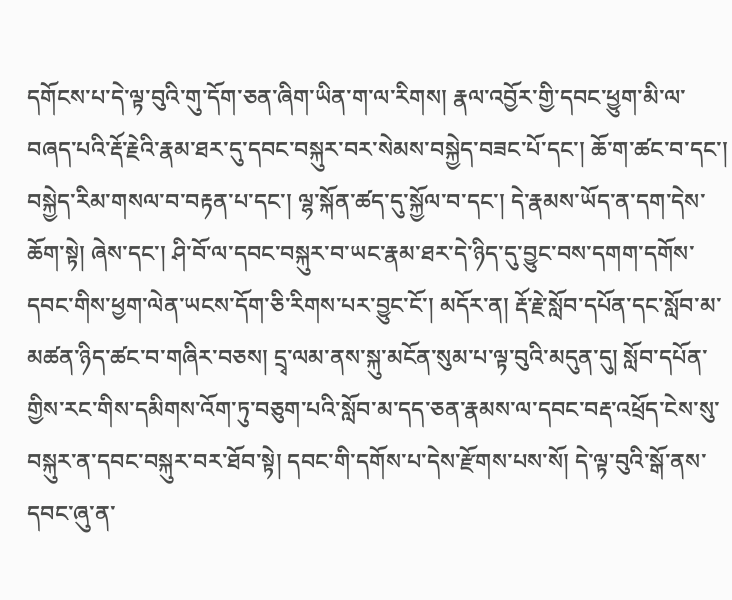དགོངས་པ་དེ་ལྟ་བུའི་གུ་དོག་ཅན་ཞིག་ཡིན་ག་ལ་རིགས། རྣལ་འབྱོར་གྱི་དབང་ཕྱུག་མི་ལ་བཞད་པའི་རྡོ་རྗེའི་རྣམ་ཐར་དུ་དབང་བསྐུར་བར་སེམས་བསྐྱེད་བཟང་པོ་དང་། ཆོ་ག་ཚང་བ་དང་། བསྐྱེད་རིམ་གསལ་བ་བརྟན་པ་དང་། ལྷ་སྐོན་ཚད་དུ་སྐྱོལ་བ་དང་། དེ་རྣམས་ཡོད་ན་དག་དེས་ཆོག་སྟེ། ཞེས་དང་། ཤི་བོ་ལ་དབང་བསྐུར་བ་ཡང་རྣམ་ཐར་དེ་ཉིད་དུ་བྱུང་བས་དགག་དགོས་དབང་གིས་ཕྱག་ལེན་ཡངས་དོག་ཅི་རིགས་པར་བྱུང་ངོ་། མདོར་ན། རྡོ་རྗེ་སློབ་དཔོན་དང་སློབ་མ་མཚན་ཉིད་ཚང་བ་གཞིར་བཅས། དྲྭ་ལམ་ནས་སྐུ་མངོན་སུམ་པ་ལྟ་བུའི་མདུན་དུ། སློབ་དཔོན་གྱིས་རང་གིས་དམིགས་འོག་ཏུ་བཅུག་པའི་སློབ་མ་དད་ཅན་རྣམས་ལ་དབང་བརྡ་འཕྲོད་ངེས་སུ་བསྐུར་ན་དབང་བསྐུར་བར་ཐོབ་སྟེ། དབང་གི་དགོས་པ་དེས་རྫོགས་པས་སོ། དེ་ལྟ་བུའི་སྒོ་ནས་དབང་ཞུ་ན་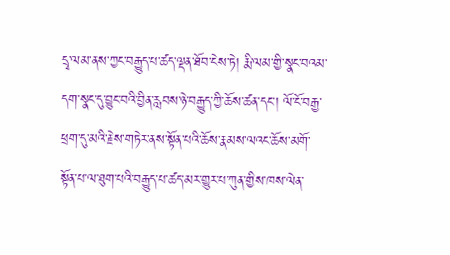དྲྭ་ལམ་ནས་ཀྱང་བརྒྱུད་པ་ཚད་ལྡན་ཐོབ་ངེས་ཏེ། རྨི་ལམ་གྱི་སྣང་བའམ་དག་སྣང་དུ་བྱུང་བའི་བྱིན་རླབས་ཉེ་བརྒྱུད་ཀྱི་ཆོས་ཚན་དང་། ལོ་ངོ་བརྒྱ་ཕྲག་དུ་མའི་རྗེས་གཏེར་ནས་སྟོན་པའི་ཆོས་རྣམས་ལའང་ཆོས་མགོ་སྟོན་པ་ལ་ཐུག་པའི་བརྒྱུད་པ་ཚད་མར་གྱུར་པ་ཀུན་གྱིས་ཁས་ལེན་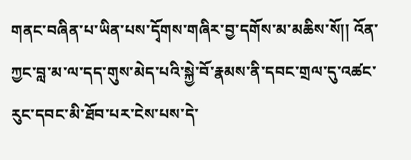གནང་བཞིན་པ་ཡིན་པས་དྭོགས་གཞིར་བྱ་དགོས་མ་མཆིས་སོ།། འོན་ཀྱང་བླ་མ་ལ་དད་གུས་མེད་པའི་སྐྱེ་བོ་རྣམས་ནི་དབང་གྲལ་དུ་འཚང་རུང་དབང་མི་ཐོབ་པར་ངེས་པས་དེ་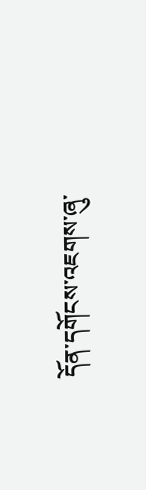དོན་དགོངས་འཇགས་ཞུ་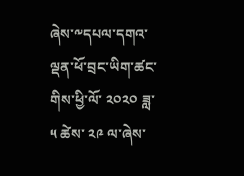ཞེས་༸དཔལ་དགའ་ལྡན་ཕོ་བྲང་ཡིག་ཚང་གིས་ཕྱི་ལོ་ ༢༠༢༠ ཟླ་ ༥ ཚེས་ ༢༩ ལ་ཞེས་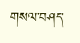གསལ་བཤད་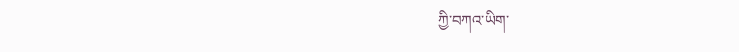ཀྱི་བཀའ་ཡིག་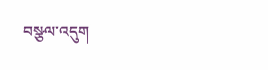བསྩལ་འདུག